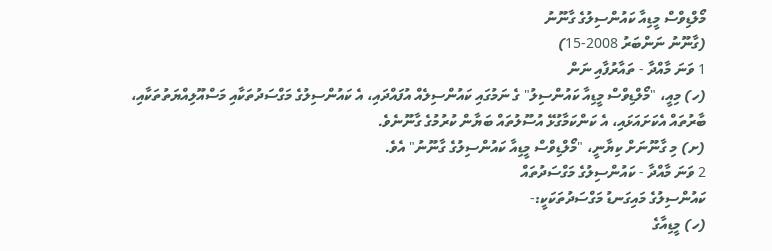މޯލްޑިވްސް މީޑިއާ ކައުންސިލުގެ ގާނޫނު
(ގާނޫނު ނަންބަރު 2008-15)
1 ވަނަ މާއްދާ - ތައާރުފާއި ނަން
(ހ) މިއީ، "މޯލްޑިވްސް މީޑިއާ ކައުންސިލު" ގެ ނަމުގައި ކައުންސިލެއް އުފައްދައި، އެ ކައުންސިލުގެ މަގްސަދުތަކާއި މަސްއޫލިއްޔަތުތަކާއި، ބާރުތައް އެކަށައަޅައި، އެ ކަންކަމާގުޅޭ އުސޫލުތައް ބަޔާން ކުރުމުގެ ގާނޫނެވެ.
(ށ) މި ގާނޫނަށް ކިޔާނީ، "މޯލްޑިވްސް މީޑިއާ ކައުންސިލުގެ ގާނޫނު" އެވެ.
2 ވަނަ މާއްދާ - ކައުންސިލުގެ މަގްސަދުތައް
ކައުންސިލުގެ މައިގަނޑު މަގްސަދުތަކަކީ:-
(ހ) މީޑިއާގެ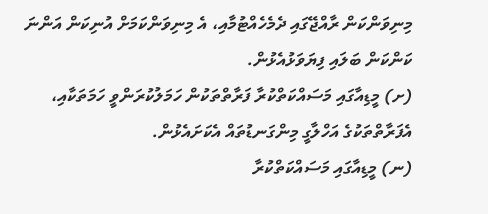މިނިވަންކަން ރާއްޖޭގައި ދެމެހެއްޓުމާއި، އެ މިނިވަންކަމަށް އުނިކަން އަންނަ ކަންކަން ބަލައި ފިޔަވަޅުއެޅުން.
(ށ) މީޑިއާގައި މަސައްކަތްކުރާ ފަރާތްތަކުން ހަމަލުކުރަންވީ ހަމަތަކާއި، އެފަރާތްތަކުގެ އަހްލާގީ މިންގަނޑުތައް އެކަށައެޅުން.
(ނ) މީޑިއާގައި މަސައްކަތްކުރާ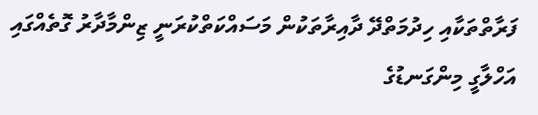ފަރާތްތަކާއި ހިދުމަތްދޭ ދާއިރާތަކުން މަސައްކަތްކުރަނީ ޒިންމާދާރު ގޮތެއްގައި އަހްލާގީ މިންގަނޑުގެ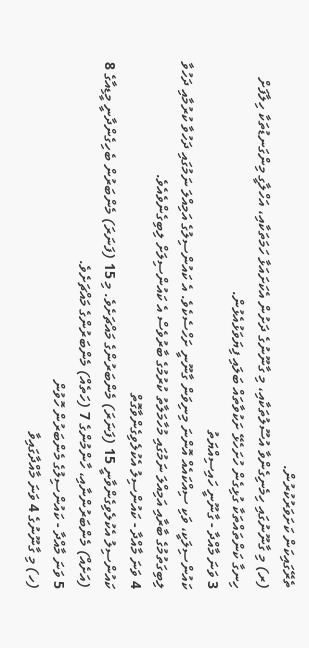ތެރޭގައިކަން ކަށަވަރުކުރުން.
(ރ) މި ގާނޫނުގައި ހިމެނިގެންވާ އުސޫލުތަކާއި، މި ގާނޫނުގެ ދަށުން އެކަށައަޅާ ހަމަތަކާއި، އަހްލާގީ މިންގަނޑުތަކާ ހިލާފަށް ހިނގާ ކަންތައްތަކާ ގުޅިގެން ހުށަހެޅޭ ށަކުވާތައް ބަލައި ފިޔަވަޅުއެޅުން.
3 ވަނަ މާއްދާ - ގާނޫނީ ހައިސިއްޔަތު
ކައުންސިލަކީ، ވަކި ސިއްކައެއް އޮންނަ މިނިވަން ގާނޫނީ ށަހްސެކެވެ. އެ ކައުންސިލުގެ އަމިއްލަ ނަމުގައި ދަހުވާ ކުރުމާއި ދަހުވާ ލިބިގަތުމުގެ ބާރާއި އަމިއްލަ ނަމުގައި މުހާމަލާތު ކުރުމުގެ ބާރުވެސް އެ ކައުންސިލަށް ލިބިގެންވެއެވެ.
4 ވަނަ މާއްދާ - ކައުންސިލު އެކުލެވިގެންވާގޮތް
ކައުންސިލު އެކުލެވިގެންވާނީ 15 (ފަނަރަ) މެންބަރުންގެ މައްޗަށެވެ. މި 15 (ފަނަރަ) މެންބަރުން ބެހިގެންދާނީ މީޑިއާގެ 8 (އަށެއް) މެންބަރުންނާއި، ހާންމުންގެ 7 (ހަތެއް) މެންބަރުންގެ މައްޗަށެވެ.
5 ވަނަ މާއްދާ - ކައުންސިލުގެ މެންބަރުން ހޮވުން
(ހ) މި ގާނޫނުގެ 4 ވަނަ މާއްދާގައިވާ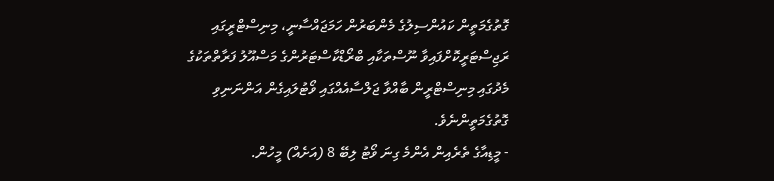ގޮތުގެމަތީން ކައުންސިލުގެ މެންބަރުން ހަމަޖައްސާނީ، މިނިސްޓްރީގައި ރަޖިސްޓަރީކޮށްފައިވާ ނޫސްތަކާއި ބްރޯޑްކާސްޓަރުންގެ މަސްއޫލު ފަރާތްތަކުގެ މެދުގައި މިނިސްޓްރީން ބާއްވާ ޖަލްސާއެއްގައި ވޯޓުލައިގެން އަންނަނިވި ގޮތުގެމަތީންނެވެ.
- މީޑިއާގެ ތެރެއިން އެންމެ ގިނަ ވޯޓު ލިބޭ 8 (އަށެއް) މީހުން.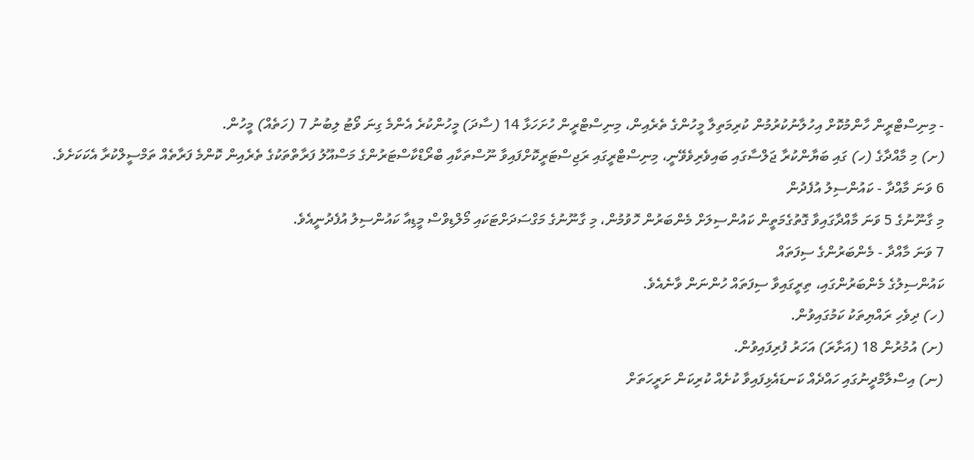- މިނިސްޓްރީން ހާންމުކޮށް އިހުލާނުކުރުމުން ކުރިމަތިލާ މީހުންގެ ތެރެއިން، މިނިސްޓްރީން ހުށަހަޅާ 14 (ސާދަ) މީހުންކުރެ އެންމެ ގިނަ ވޯޓު ލިބުނު 7 (ހަތެއް) މީހުން.
(ށ) މި މާއްދާގެ (ހ) ގައި ބަޔާންކުރާ ޖަލްސާގައި ބައިވެރިވެވޭނީ، މިނިސްޓްރީގައި ރަޖިސްޓަރީކޮށްފައިވާ ނޫސްތަކާއި ބްރޯޑްކާސްޓަރުންގެ މަސްއޫލު ފަރާތްތަކުގެ ތެރެއިން ކޮންމެ ފަރާތެއް ތަމްސީލްކުރާ އެކަކަށެވެ.
6 ވަނަ މާއްދާ - ކައުންސިލު އުފެދުން
މި ގާނޫނުގެ 5 ވަނަ މާއްދާގައިވާ ގޮތުގެމަތީން ކައުންސިލަށް މެންބަރުން ހޮވުމުން، މި ގާނޫނުގެ މަގްސަދަށްޓަކައި މޯލްޑިވްސް މީޑިއާ ކައުންސިލު އުފެދުނީއެވެ.
7 ވަނަ މާއްދާ - މެންބަރުންގެ ސިފަތައް
ކައުންސިލުގެ މެންބަރުންގައި، ތިރީގައިވާ ސިފަތައް ހުންނަން ވާނެއެވެ.
(ހ) ދިވެހި ރައްޔިތަކު ކަމުގައިވުން.
(ށ) އުމުރުން 18 (އަށާރަ) އަހަރު ފުރިފައިވުން.
(ނ) އިސްލާމްދީނުގައި ހައްދެއް ކަނޑައެޅިފައިވާ ކުށެއް ކުރިކަން ށަރީހަތަށް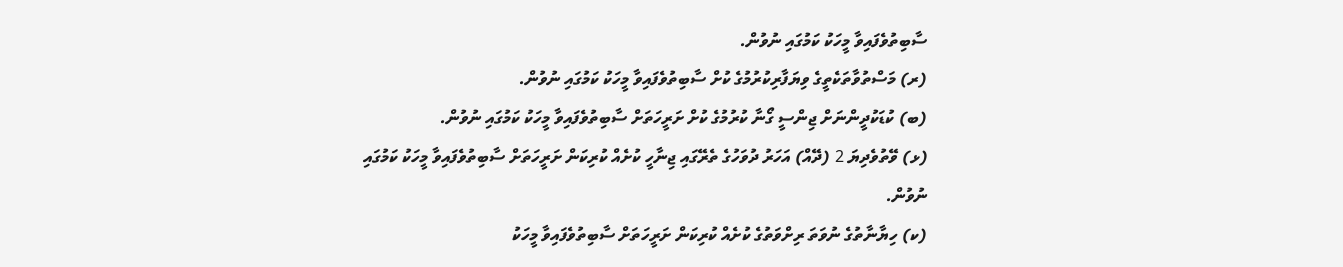ސާބިތުވެފައިވާ މީހަކު ކަމުގައި ނުވުން.
(ރ) މަސްތުވާތަކެތީގެ ވިޔަފާރިކުރުމުގެ ކުށް ސާބިތުވެފައިވާ މީހަކު ކަމުގައި ނުވުން.
(ބ) ކުޑަކުދީންނަށް ޖިންސީ ގޯނާ ކުރުމުގެ ކުށް ށަރީހަތަށް ސާބިތުވެފައިވާ މީހަކު ކަމުގައި ނުވުން.
(ޅ) ވޭތުވެދިޔަ 2 (ދޭއް) އަހަރު ދުވަހުގެ ތެރޭގައި ޖިނާހީ ކުށެއް ކުރިކަން ށަރީހަތަށް ސާބިތުވެފައިވާ މީހަކު ކަމުގައި ނުވުން.
(ކ) ހިޔާނާތުގެ ނުވަތަ ރިށްވަތުގެ ކުށެއް ކުރިކަން ށަރީހަތަށް ސާބިތުވެފައިވާ މީހަކު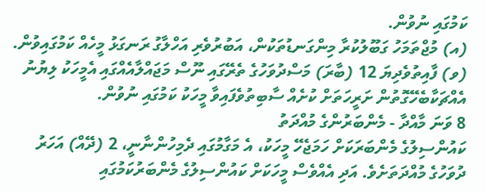ކަމުގައި ނުވުން.
(އ) މުޖްތަމަހު ގަބޫލުކުރާ މިންގަނޑުތަކުން، އަބުރުވެރި އަހްލާގު ރަނގަޅު މީހެއް ކަމުގައިވުން.
(ވ) ފާއިތުވެދިޔަ 12 (ބާރަ) މަސްދުވަހުގެ ތެރޭގައި ނޫސް މަޖައްލާއެއްގައި އެމީހަކު ލިޔުނު އެއްޗަކާބެހޭގޮތުން ށަރީހަތަށް ކުށެއް ސާބިތުވެފައިވާ މީހަކު ކަމުގައި ނުވުން.
8 ވަނަ މާއްދާ - މެންބަރުންގެ މުއްދަތު
ކައުންސިލުގެ މެންބަރަކަށް ހަމަޖެހޭ މީހަކު، އެ މަގާމުގައި ދެމިހުންނާނީ، 2 (ދޭއް) އަހަރު ދުވަހުގެ މުއްދަތަށެވެ. އަދި އެއްވެސް މީހަކަށް ކައުންސިލުގެ މެންބަރުކަމުގައި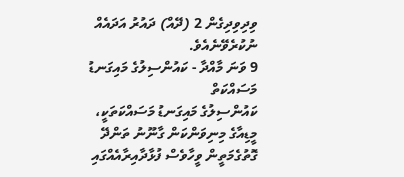ވިދިވިދިގެން 2 (ދޭއް) ދައުރު އަދައެއް ނުކުރެވޭނެއެވެ.
9 ވަނަ މާއްދާ - ކައުންސިލުގެ މައިގަނޑު މަސައްކަތް
ކައުންސިލުގެ މައިގަނޑު މަސައްކަތަކީ، މީޑިއާގެ މިނިވަންކަން ގާނޫނު ތަންދޭ ގޮތުގެމަތީން ވީހާވެސް ފުޅާދާއިރާއެއްގައި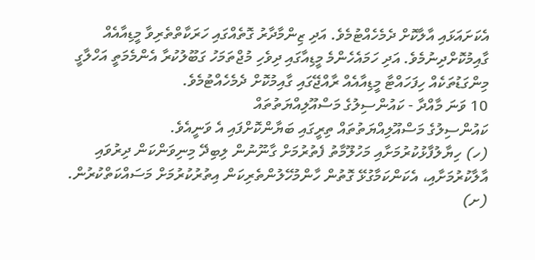އެކަށައަޅައި އާލާކޮށް ދެމެހެއްޓުމެވެ. އަދި ޒިންމާދާރު ގޮތެއްގައި ހަރަކާތްތެރިވާ މީޑިއާއެއް ގާއިމުކޮށްދިނުމެވެ. އަދި ހަމައެހެންމެ މީޑިއާގައި ދިވެހި މުޖްތަމަހު ގަބޫލުކުރާ އެންމެމަތީ އަހްލާގީ މިންގަޑުތަކެއް ހިފަހައްޓާ މީޑިއާއެއް ރާއްޖޭގައި ގާއިމުކޮށް ދެމެހެއްޓުމެވެ.
10 ވަނަ މާއްދާ - ކައުންސިލުގެ މަސްއޫލިއްޔަތުތައް
ކައުންސިލުގެ މަސްއޫލިއްޔަތުތައް ތިރީގައި ބަޔާންކޮށްފައި އެ ވަނީއެވެ.
(ހ) ހިޔާލުފާޅުކުރުމަށާއި މަހުލޫމާތު ފެތުރުމަށް ގާނޫނުން ލިބިދޭ މިނިވަންކަން ދިރުވައި އާލާކުރުމަށާއި، އެކަންކަމާގުޅޭ ގޮތުން ހާންމުހޭލުންތެރިކަން އިތުރުކުރުމަށް މަސައްކަތްކުރުން.
(ށ)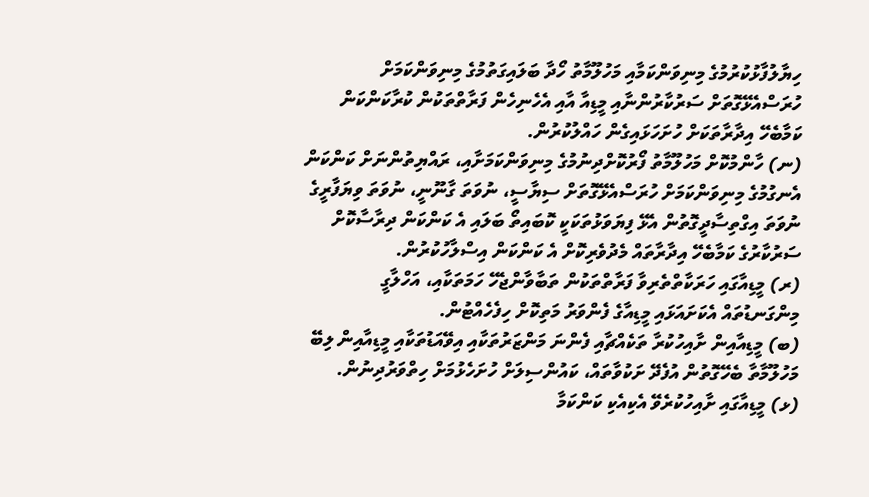ހިޔާލުފާޅުކުރުމުގެ މިނިވަންކަމާއި މަހުލޫމާތު ހޯދާ ބަލައިގަތުމުގެ މިނިވަންކަމަށް ހުރަސްއެޅޭގޮތަށް ސަރުކާރުންނާއި މީޑިއާ އާއި އެހެނިހެން ފަރާތްތަކުން ކުރާކަންކަން ކަމާބެހޭ އިދާރާތަކަށް ހުށަހަޅައިގެން ހައްލުކުރުން.
(ނ) ހާންމުކޮށް މަހުލޫމާތު ފޯރުކޮށްދިނުމުގެ މިނިވަންކަމަށާއި، ރައްޔިތުންނަށް ކަންކަން އެނގުމުގެ މިނިވަންކަމަށް ހުރަސްއެޅޭގޮތަށް ސިޔާސީ، ނުވަތަ ގާނޫނީ، ނުވަތަ ވިޔަފާރީގެ ނުވަތަ އިގްތިސާދީގޮތުން އެޅޭ ފިޔަވަޅުތަކަކީ ކޮބައިތޯ ބަލައި އެ ކަންކަން ދިރާސާކޮށް ސަރުކާރުގެ ކަމާބެހޭ އިދާރާތައް މެދުވެރިކޮށް އެ ކަންކަން އިސްލާހުކުރުން.
(ރ) މީޑިއާގައި ހަރަކާތްތެރިވާ ފަރާތްތަކުން ތަބާވާންޖެހޭ ހަމަތަކާއި، އަހްލާގީ މިންގަނޑުތައް އެކަށައަޅައި މީޑިއާގެ ފެންވަރު މަތިކޮށް ހިފެހެއްޓުން.
(ބ) މީޑިއާއިން ށާއިހުކުރާ ތަކެއްޗާއި ފެންނަ މަންޒަރުތަކާއި އިވޭއަޑުތަކާއި މީޑިއާއިން ލިބޭ މަހުލޫމާތާ ބެހޭގޮތުން އުފެދޭ ށަކުވާތައް، ކައުންސިލަށް ހުށަހެޅުމަށް ހިތްވަރުދިނުން.
(ޅ) މީޑިއާގައި ށާއިހުކުރެވޭ އެކިއެކި ކަންކަމާ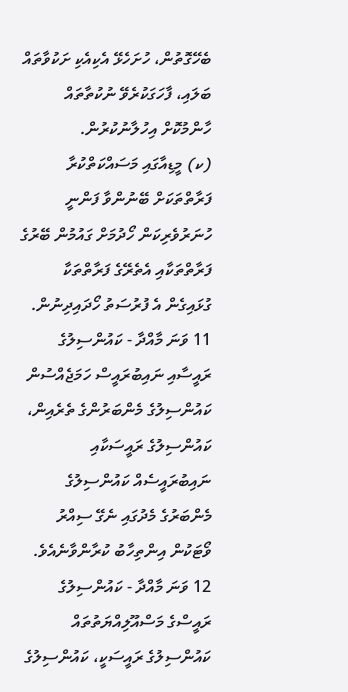ބެހޭގޮތުން، ހުށަހެޅޭ އެކިއެކި ށަކުވާތައް ބަލައި، ފާހަގަކުރެވޭ ނުކުތާތައް ހާންމުކޮށް އިހުލާނުކުރުން.
(ކ) މީޑިއާގައި މަސައްކަތްކުރާ ފަރާތްތަކަށް ބޭނުންވާ ފަންނީ ހުނަރުވެރިކަން ހޯދުމަށް ގައުމުން ބޭރުގެ ފަރާތްތަކާއި އެތެރޭގެ ފަރާތްތަކާ ގުޅައިގެން އެ ފުރުސަތު ހޯދައިދިނުން.
11 ވަނަ މާއްދާ - ކައުންސިލުގެ ރައީސާއި ނައިބުރައީސް ހަމަޖެއްސުން
ކައުންސިލުގެ މެންބަރުންގެ ތެރެއިން، ކައުންސިލުގެ ރައީސަކާއި ނައިބުރައީސެއް ކައުންސިލުގެ މެންބަރުގެ މެދުގައި ނެގޭ ސިއްރު ވޯޓަކުން އިންތިހާބު ކުރާންވާނެއެވެ.
12 ވަނަ މާއްދާ - ކައުންސިލުގެ ރައީސްގެ މަސްއޫލިއްޔަތުތައް
ކައުންސިލުގެ ރައީސަކީ، ކައުންސިލުގެ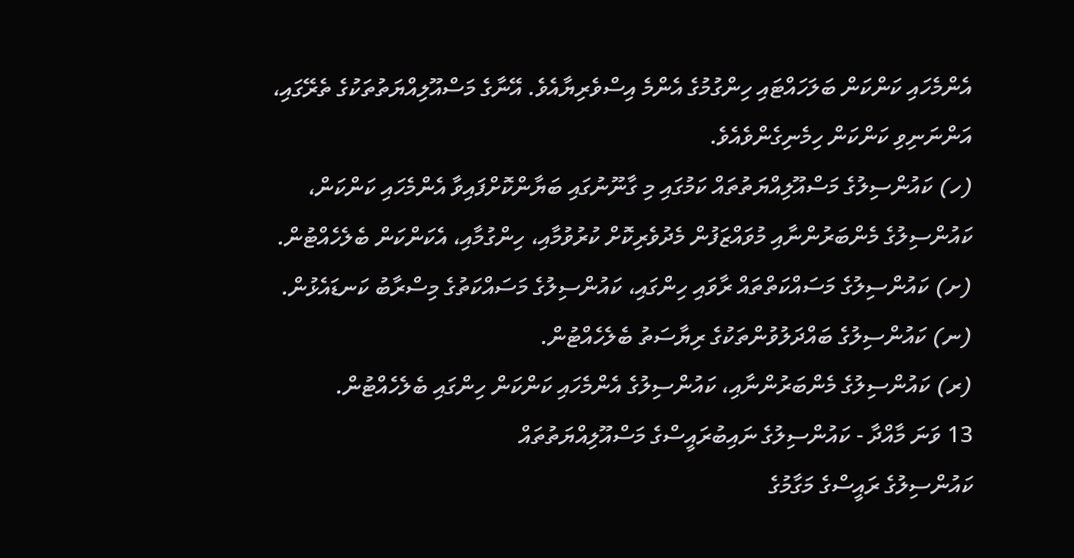އެންމެހައި ކަންކަން ބަލަހައްޓައި ހިންގުމުގެ އެންމެ އިސްވެރިޔާއެވެ. އޭނާގެ މަސްއޫލިއްޔަތުތަކުގެ ތެރޭގައި، އަންނަނިވި ކަންކަން ހިމެނިގެންވެއެވެ.
(ހ) ކައުންސިލުގެ މަސްއޫލިއްޔަތުތައް ކަމުގައި މި ގާނޫނުގައި ބަޔާންކޮށްފައިވާ އެންމެހައި ކަންކަން، ކައުންސިލުގެ މެންބަރުންނާއި މުވައްޒަފުން މެދުވެރިކޮށް ކުރުވުމާއި، ހިންގުމާއި، އެކަންކަން ބެލެހެއްޓުން.
(ށ) ކައުންސިލުގެ މަސައްކަތްތައް ރާވައި ހިންގައި، ކައުންސިލުގެ މަސައްކަތުގެ މިސްރާބު ކަނޑައެޅުން.
(ނ) ކައުންސިލުގެ ބައްދަލުވުންތަކުގެ ރިޔާސަތު ބެލެހެއްޓުން.
(ރ) ކައުންސިލުގެ މެންބަރުންނާއި، ކައުންސިލުގެ އެންމެހައި ކަންކަން ހިންގައި ބެލެހެއްޓުން.
13 ވަނަ މާއްދާ - ކައުންސިލުގެ ނައިބުރައީސްގެ މަސްއޫލިއްޔަތުތައް
ކައުންސިލުގެ ރައީސްގެ މަގާމުގެ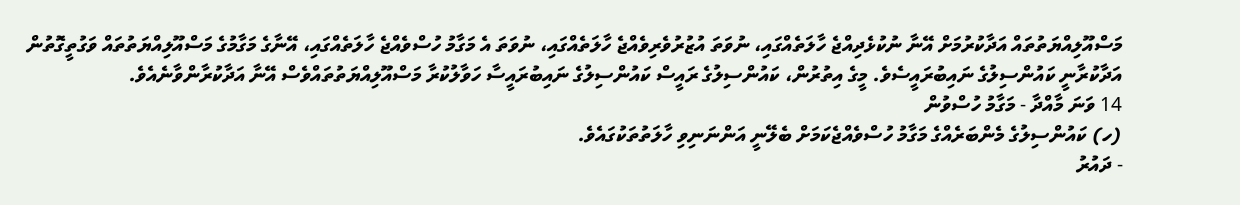މަސްއޫލިއްޔަތުތައް އަދާކުރުމަށް އޭނާ ނުކުޅެދިއްޖެ ހާލަތެއްގައި، ނުވަތަ އުޒުރުވެރިވެއްޖެ ހާލަތެއްގައި، ނުވަތަ އެ މަގާމު ހުސްވެއްޖެ ހާލަތެއްގައި، އޭނާގެ މަގާމުގެ މަސްއޫލިއްޔަތުތައް ވަގުތީގޮތުން އަދާކުރާނީ ކައުންސިލުގެ ނައިބުރައީސެވެ. މީގެ އިތުރުން، ކައުންސިލުގެ ރައީސް ކައުންސިލުގެ ނައިބުރައީސާ ހަވާލުކުރާ މަސްއޫލިއްޔަތުތައްވެސް އޭނާ އަދާކުރާންވާނެއެވެ.
14 ވަނަ މާއްދާ - މަގާމު ހުސްވުން
(ހ) ކައުންސިލުގެ މެންބަރެއްގެ މަގާމު ހުސްވެއްޖެކަމަށް ބެލޭނީ އަންނަނިވި ހާލަތުތަކުގައެވެ.
- ދައުރު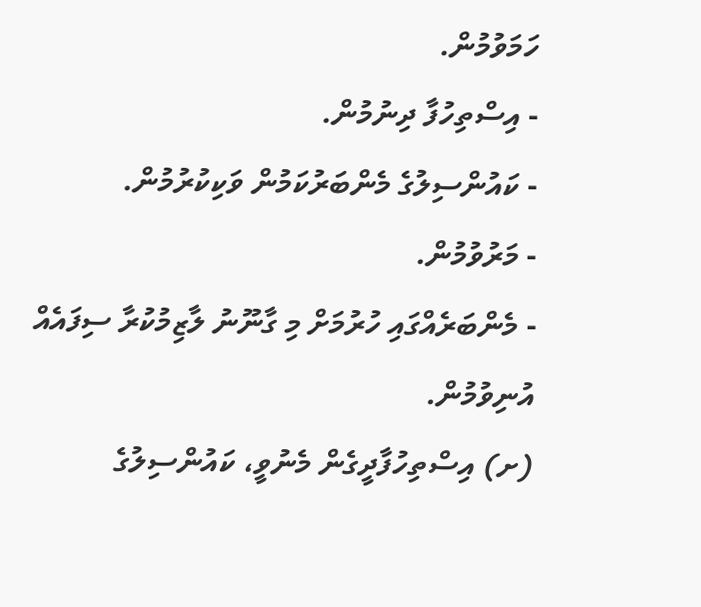ހަމަވުމުން.
- އިސްތިހުފާ ދިނުމުން.
- ކައުންސިލުގެ މެންބަރުކަމުން ވަކިކުރުމުން.
- މަރުވުމުން.
- މެންބަރެއްގައި ހުރުމަށް މި ގާނޫނު ލާޒިމުކުރާ ސިފައެއް އުނިވުމުން.
(ށ) އިސްތިހުފާދީގެން މެނުވީ، ކައުންސިލުގެ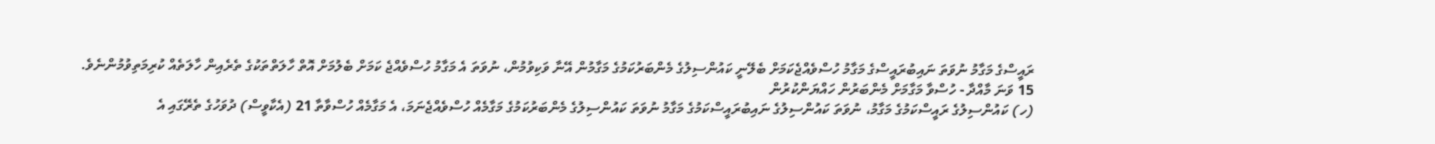ރައީސްގެ މަގާމު ނުވަތަ ނައިބުރައީސްގެ މަގާމު ހުސްވެއްޖެކަމަށް ބެލޭނީ ކައުންސިލުގެ މެންބަރުކަމުގެ މަގާމުން އޭނާ ވަކިވުމުން، ނުވަތަ އެ މަގާމު ހުސްވެއްޖެ ކަމަށް ބެލުމަށް އޮތް ހާލަތްތަކުގެ ތެރެއިން ހާލަތެއް ކުރިމަތިވުމުންނެވެ.
15 ވަނަ މާއްދާ - ހުސްވާ މަގާމަށް މެންބަރުން ހައްޔަންކުރުން
(ހ) ކައުންސިލުގެ ރައީސްކަމުގެ މަގާމު، ނުވަތަ ކައުންސިލުގެ ނައިބުރައީސްކަމުގެ މަގާމު ނުވަތަ ކައުންސިލުގެ މެންބަރުކަމުގެ މަގާމެއް ހުސްވެއްޖެނަމަ، އެ މަގާމެއް ހުސްވާތާ 21 (އެކާވީސް) ދުވަހުގެ ތެރޭގައި އެ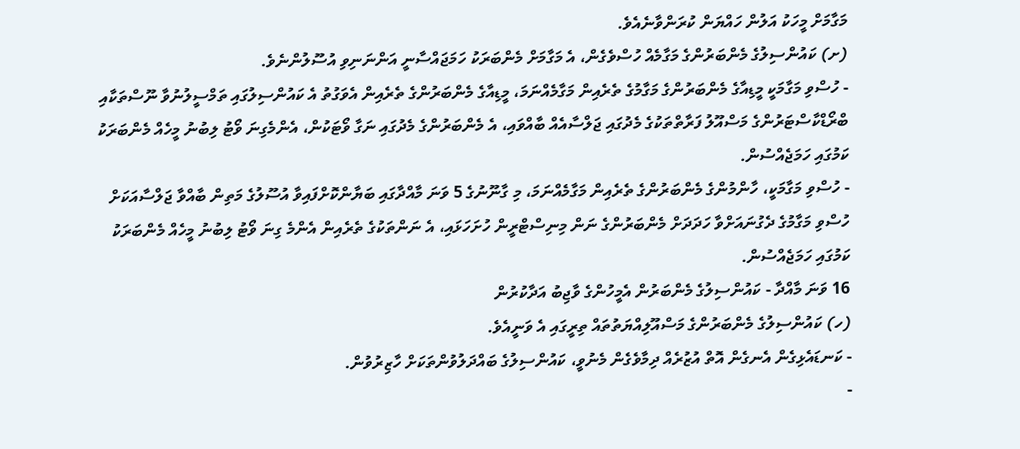މަގާމަށް މީހަކު އަލުން ހައްޔަން ކުރަންވާނެއެވެ.
(ށ) ކައުންސިލުގެ މެންބަރުންގެ މަގާމެއް ހުސްވެގެން، އެ މަގާމަށް މެންބަރަކު ހަމަޖައްސާނީ އަންނަނިވި އުސޫލުންނެވެ.
- ހުސްވި މަގާމަކީ މީޑިއާގެ މެންބަރުންގެ މަގާމުގެ ތެރެއިން މަގާމެއްނަމަ، މީޑިއާގެ މެންބަރުންގެ ތެރެއިން އެވަގުތު އެ ކައުންސިލުގައި ތަމްސީލުނުވާ ނޫސްތަކާއި ބްރޯޑްކާސްޓަރުންގެ މަސްއޫލު ފަރާތްތަކުގެ މެދުގައި ޖަލްސާއެއް ބާއްވައި، އެ މެންބަރުންގެ މެދުގައި ނަގާ ވޯޓަކުން، އެންމެގިނަ ވޯޓު ލިބުނު މީހެއް މެންބަރަކު ކަމުގައި ހަމަޖެއްސުން.
- ހުސްވި މަގާމަކީ، ހާންމުންގެ މެންބަރުންގެ ތެރެއިން މަގާމެއްނަމަ، މި ގާނޫނުގެ 5 ވަނަ މާއްދާގައި ބަޔާންކޮށްފައިވާ އުސޫލުގެ މަތިން ބާއްވާ ޖަލްސާއަކަށް ހުސްވި މަގާމުގެ ދެގުނައަށްވާ ހަދަދަށް މެންބަރުންގެ ނަން މިނިސްޓްރީން ހުށަހަޅައި، އެ ނަންތަކުގެ ތެރެއިން އެންމެ ގިނަ ވޯޓު ލިބުނު މީހެއް މެންބަރަކު ކަމުގައި ހަމަޖެއްސުން.
16 ވަނަ މާއްދާ - ކައުންސިލުގެ މެންބަރުން އެމީހުންގެ ވާޖިބު އަދާކުރުން
(ހ) ކައުންސިލުގެ މެންބަރުންގެ މަސްއޫލިއްޔަތުތައް ތިރީގައި އެ ވަނީއެވެ.
- ކަނޑައެޅިގެން އެނގެން އޮތް އުޒުރެއް ދިމާވެގެން މެނުވީ، ކައުންސިލުގެ ބައްދަލުވުންތަކަށް ހާޒިރުވުން.
-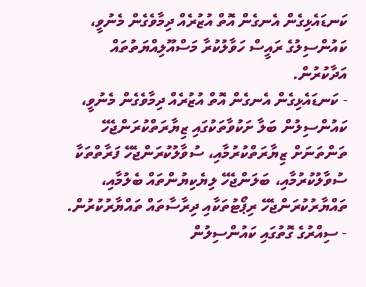ކަނޑައެޅިގެން އެނގެން އޮތް އުޒުރެއް ދިމާވެގެން މެނުވީ، ކައުންސިލުގެ ރައީސް ހަވާލުކުރާ މަސްއޫލިއްޔަތުތައް އަދާކުރުން.
- ކަނޑައެޅިގެން އެނގެން އޮތް އުޒުރެއް ދިމާވެގެން މެނުވީ، ކައުންސިލުން ބަލާ ށަކުވާތަކުގައި ޒިޔާރަތްކުރަންޖެހޭ ތަންތަނަށް ޒިޔާރަތްކުރުމާއި، ސުވާލުކުރަންޖެހޭ ފަރާތްތަކާ ސުވާލުކުރުމާއި، ބަލަންޖެހޭ ލިޔެކިޔުންތައް ބެލުމާއި، ތައްޔާރުކުރަންޖެހޭ ރިޕޯޓުތަކާއި ދިރާސާތައް ތައްޔާރުކުރުން.
- ސިއްރުގެ ގޮތުގައި ކައުންސިލުން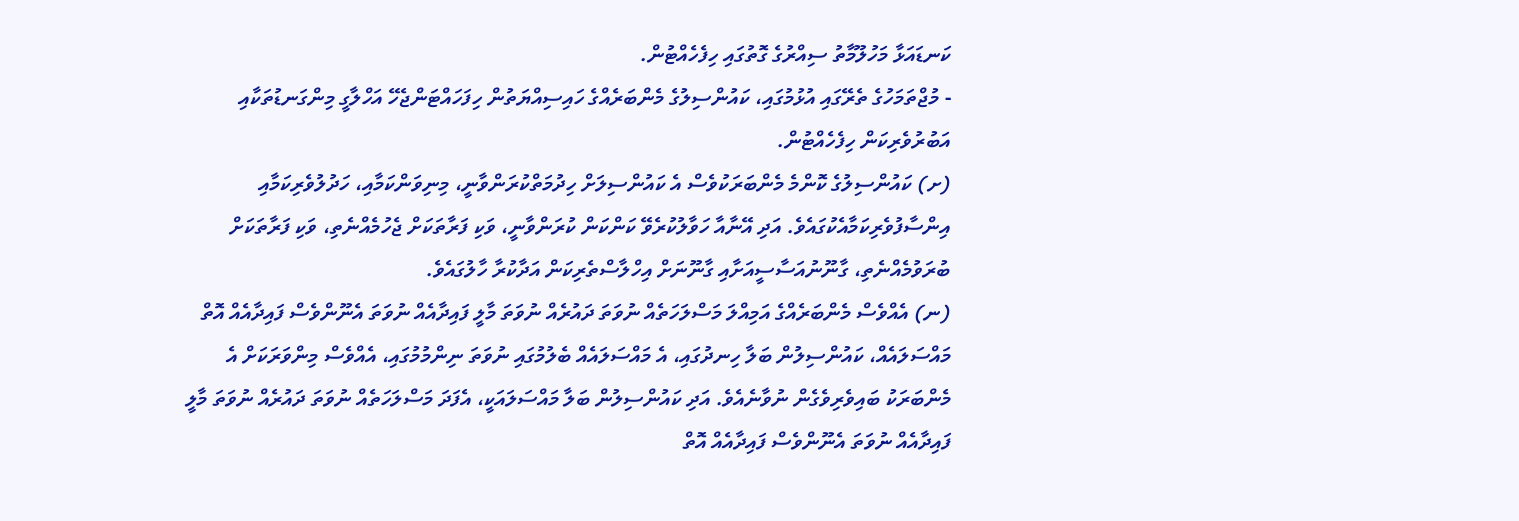ކަނޑައަޅާ މަހުލޫމާތު ސިއްރުގެ ގޮތުގައި ހިފެހެއްޓުން.
- މުޖްތަމަހުގެ ތެރޭގައި އުޅުމުގައި، ކައުންސިލުގެ މެންބަރެއްގެ ހައިސިއްޔަތުން ހިފަހައްޓަންޖެހޭ އަހްލާގީ މިންގަނޑުތަކާއި އަބުރުވެރިކަން ހިފެހެއްޓުން.
(ށ) ކައުންސިލުގެ ކޮންމެ މެންބަރަކުވެސް އެ ކައުންސިލަށް ހިދުމަތްކުރަންވާނީ، މިނިވަންކަމާއި، ހަދުލުވެރިކަމާއި އިންސާފުވެރިކަމާއެކުގައެވެ. އަދި އޭނާއާ ހަވާލުކުރެވޭ ކަންކަން ކުރަންވާނީ، ވަކި ފަރާތަކަށް ޖެހުމެއްނެތި، ވަކި ފަރާތަކަށް ބުރަވުމެއްނެތި، ގާނޫނުއަސާސީއަށާއި ގާނޫނަށް އިހްލާސްތެރިކަން އަދާކުރާ ހާލުގައެވެ.
(ނ) އެއްވެސް މެންބަރެއްގެ އަމިއްލަ މަސްލަހަތެއް ނުވަތަ ދައުރެއް ނުވަތަ މާލީ ފައިދާއެއް ނުވަތަ އެނޫންވެސް ފައިދާއެއް އޮތް މައްސަލައެއް، ކައުންސިލުން ބަލާ ހިނދުގައި، އެ މައްސަލައެއް ބެލުމުގައި ނުވަތަ ނިންމުމުގައި، އެއްވެސް މިންވަރަކަށް އެ މެންބަރަކު ބައިވެރިވެގެން ނުވާނެއެވެ. އަދި ކައުންސިލުން ބަލާ މައްސަލައަކީ، އެފަދަ މަސްލަހަތެއް ނުވަތަ ދައުރެއް ނުވަތަ މާލީ ފައިދާއެއް ނުވަތަ އެނޫންވެސް ފައިދާއެއް އޮތް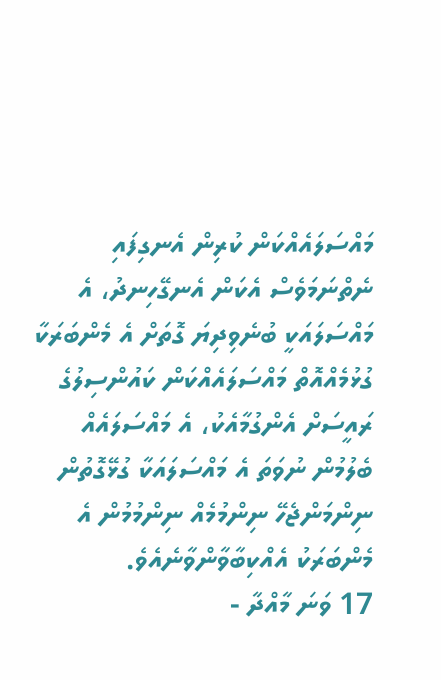މައްސަލައެއްކަން ކުރިން އެނގިފައި ނެތްނަމަވެސް އެކަން އެނގޭހިނދު، އެ މައްސަލައަކީ ބުނެވިދިޔަ ގޮތަށް އެ މެންބަރަކާ ގުޅުމެއްއޮތް މައްސަލައެއްކަން ކައުންސިލުގެ ރައީސަށް އެންގުމާއެކު، އެ މައްސަލައެއް ބެލުމުން ނުވަތަ އެ މައްސަލައަކާ ގުޅޭގޮތުން ނިންމަންޖެހޭ ނިންމުމެއް ނިންމުމުން އެ މެންބަރަކު އެއްކިބާވާންވާނެއެވެ.
17 ވަނަ މާއްދާ -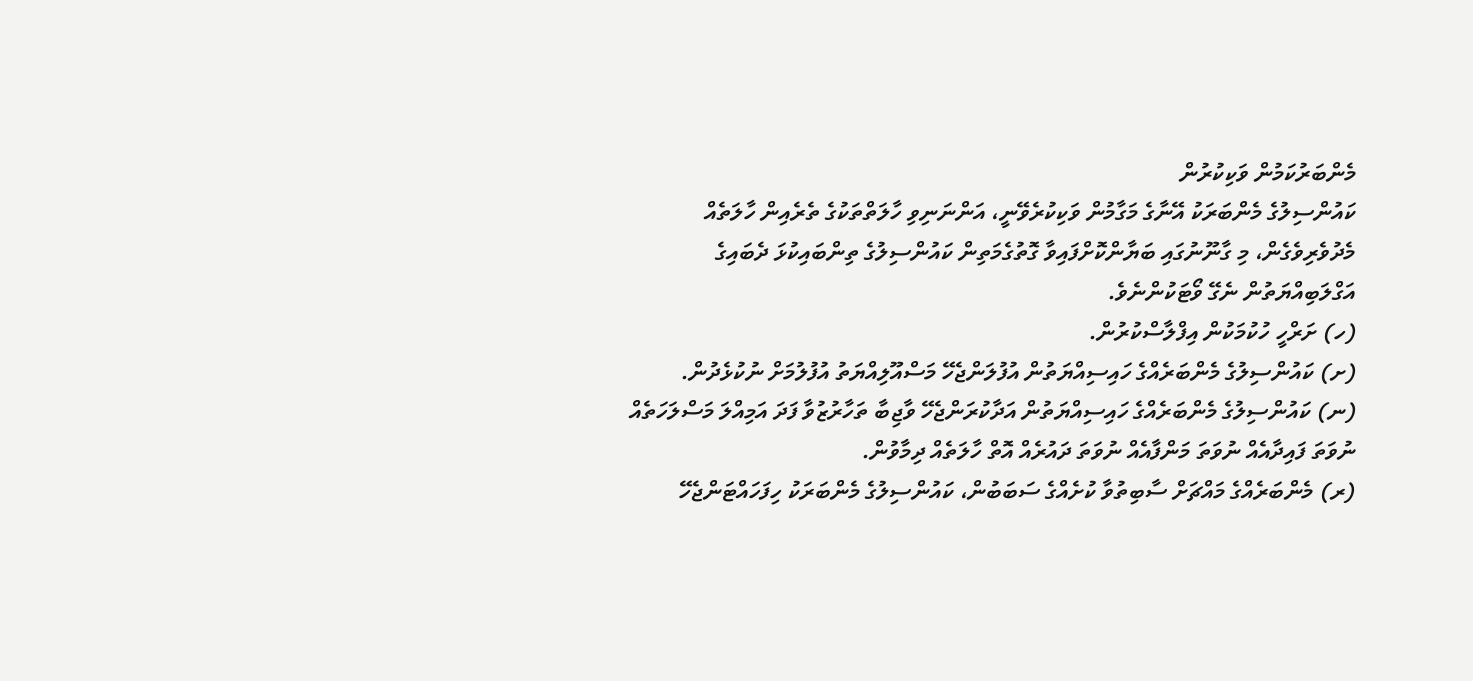މެންބަރުކަމުން ވަކިކުރުން
ކައުންސިލުގެ މެންބަރަކު އޭނާގެ މަގާމުން ވަކިކުރެވޭނީ، އަންނަނިވި ހާލަތްތަކުގެ ތެރެއިން ހާލަތެއް މެދުވެރިވެގެން، މި ގާނޫނުގައި ބަޔާންކޮށްފައިވާ ގޮތުގެމަތިން ކައުންސިލުގެ ތިންބައިކުޅަ ދެބައިގެ އަގްލަބިއްޔަތުން ނެގޭ ވޯޓަކުންނެވެ.
(ހ) ށަރްހީ ހުކުމަކުން އިފްލާސްކުރުން.
(ށ) ކައުންސިލުގެ މެންބަރެއްގެ ހައިސިއްޔަތުން އުފުލަންޖެހޭ މަސްއޫލިއްޔަތު އުފުލުމަށް ނުކުޅެދުން.
(ނ) ކައުންސިލުގެ މެންބަރެއްގެ ހައިސިއްޔަތުން އަދާކުރަންޖެހޭ ވާޖިބާ ތަހާރުޒުވާ ފަދަ އަމިއްލަ މަސްލަހަތެއް ނުވަތަ ފައިދާއެއް ނުވަތަ މަންފާއެއް ނުވަތަ ދައުރެއް އޮތް ހާލަތެއް ދިމާވުން.
(ރ) މެންބަރެއްގެ މައްޗަށް ސާބިތުވާ ކުށެއްގެ ސަބަބުން، ކައުންސިލުގެ މެންބަރަކު ހިފަހައްޓަންޖެހޭ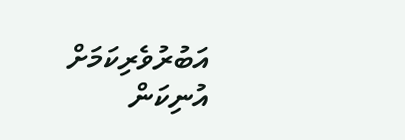އަބުރުވެރިކަމަށް އުނިކަން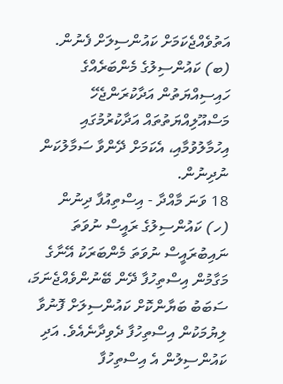އަތުވެއްޖެކަމަށް ކައުންސިލަށް ފެނުން.
(ބ) ކައުންސިލުގެ މެންބަރެއްގެ ހައިސިއްޔަތުން އަދާކުރަންޖެހޭ މަސްއޫލިއްޔަތުތައް އަދާކުރުމުގައި އިހުމާލުވުމާއި، އެކަމަށް ދޭންވާ ސަމާލުކަން ނުދިނުން.
18 ވަނަ މާއްދާ - އިސްތިއުފާ ދިނުން
(ހ) ކައުންސިލުގެ ރައީސް ނުވަތަ ނައިބުރައީސް ނުވަތަ މެންބަރަކު އޭނާގެ މަގާމުން އިސްތިހުފާ ދޭން ބޭނުންވެއްޖެނަމަ، ސަބަބު ބަޔާންކޮށް ކައުންސިލަށް ފޮނުވާ ލިޔުމަކުން އިސްތިހުފާ ދެވިދާނެއެވެ. އަދި ކައުންސިލުން އެ އިސްތިހުފާ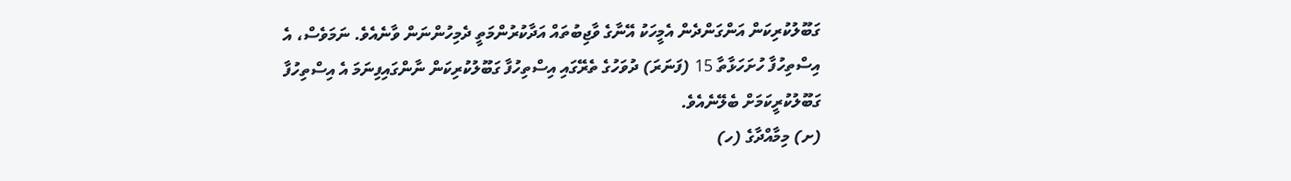ގަބޫލުކުރިކަން އަންގަންދެން އެމީހަކު އޭނާގެ ވާޖިބުތައް އަދާކުރުންމަތީ ދެމިހުންނަން ވާނެއެވެ. ނަމަވެސް، އެ އިސްތިހުފާ ހުށަހަޅާތާ 15 (ފަނަރަ) ދުވަހުގެ ތެރޭގައި އިސްތިހުފާ ގަބޫލުކުރިކަން ނާންގައިފިނަމަ އެ އިސްތިހުފާ ގަބޫލުކުރީކަމަށް ބެލޭނެއެވެ.
(ށ) މިމާއްދާގެ (ހ)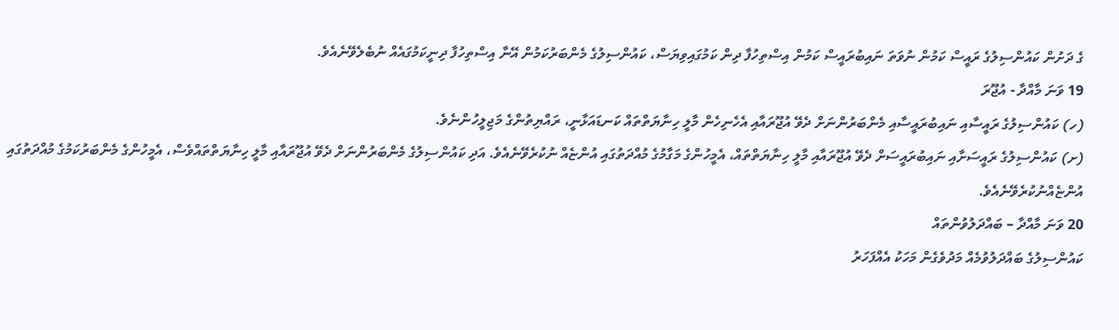ގެ ދަށުން ކައުންސިލުގެ ރައީސް ކަމުން ނުވަތަ ނައިބުރައީސް ކަމުން އިސްތިހުފާ ދިން ކަމުގައިވިޔަސް، ކައުންސިލުގެ މެންބަރުކަމުން އޭނާ އިސްތިހުފާ ދިނީކަމުގައެއް ނުބެލެވޭނެއެވެ.
19 ވަނަ މާއްދާ - އުޖޫރަ
(ހ) ކައުންސިލުގެ ރައީސާއި ނައިބުރައީސާއި މެންބަރުންނަށް ދެވޭ އުޖޫރައާއި އެހެނިހެން މާލީ ހިނާޔަތްތައް ކަނޑައަޅާނީ، ރައްޔިތުންގެ މަޖިލީހުންނެވެ.
(ށ) ކައުންސިލުގެ ރައީސަށާއި ނައިބުރައީސަށް ދެވޭ އުޖޫރައާއި މާލީ ހިނާޔަތްތައް، އެމީހުންގެ މަގާމުގެ މުއްދަތުގައި އުންޏެއް ނުކުރެވޭނެއެވެ. އަދި ކައުންސިލުގެ މެންބަރުންނަށް ދެވޭ އުޖޫރައާއި މާލީ ހިނާޔަތްތައްވެސް، އެމީހުންގެ މެންބަރުކަމުގެ މުއްދަތުގައި އުންޏެއްނުކުރެވޭނެއެވެ.
20 ވަނަ މާއްދާ – ބައްދަލުވުންތައް
ކައުންސިލުގެ ބައްދަލުވުމެއް މަދުވެގެން މަހަކު އެއްފަހަރު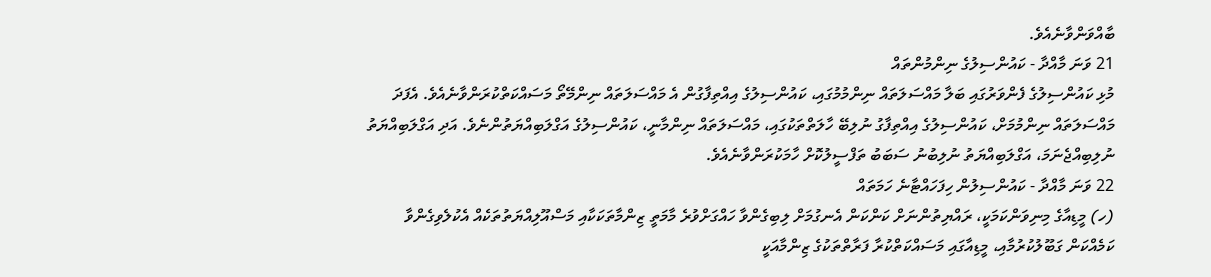ބާއްވަންވާނެއެވެ.
21 ވަނަ މާއްދާ - ކައުންސިލުގެ ނިންމުންތައް
މުޅި ކައުންސިލުގެ ފެންވަރުގައި ބަލާ މައްސަލަތައް ނިންމުމުގައި، ކައުންސިލުގެ އިއްތިފާގުން އެ މައްސަލަތައް ނިންމޭތޯ މަސައްކަތްކުރަންވާނެއެވެ. އެފަދަ މައްސަލަތައް ނިންމުމަށް، ކައުންސިލުގެ އިއްތިފާގު ނުލިބޭ ހާލަތްތަކުގައި، މައްސަލަތައް ނިންމާނީ، ކައުންސިލުގެ އަގްލަބިއްޔަތުންނެވެ. އަދި އަގްލަބިއްޔަތު ނުލިބިއްޖެނަމަ، އަގްލަބިއްޔަތު ނުލިބުނު ސަބަބު ތަފްސީލުކޮށް ހާމަކުރަންވާނެއެވެ.
22 ވަނަ މާއްދާ - ކައުންސިލުން ހިފަހައްޓާނެ ހަމަތައް
(ހ) މީޑިއާގެ މިނިވަންކަމަކީ، ރައްޔިތުންނަށް ކަންކަން އެނގުމަށް ލިބިގެންވާ ހައްގަށްވުރެ މާމަތީ ޒިންމާތަކަކާއި މަސްއޫލިއްޔަތުތަކެއް އެކުލެވިގެންވާ ކަމެއްކަން ގަބޫލުކުރުމާއި، މީޑިއާގައި މަސައްކަތްކުރާ ފަރާތްތަކުގެ ޒިންމާއަކީ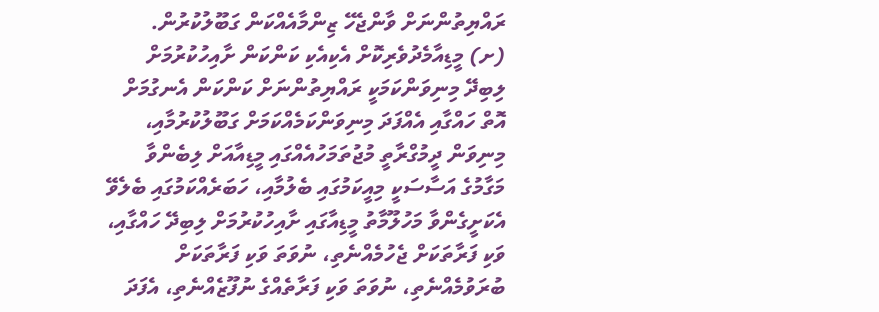ރައްޔިތުންނަށް ވާންޖެހޭ ޒިންމާއެއްކަން ގަބޫލުކުރުން.
(ށ) މީޑިއާމެދުވެރިކޮށް އެކިއެކި ކަންކަން ށާއިހުކުރުމަށް ލިބިދޭ މިނިވަންކަމަކީ ރައްޔިތުންނަށް ކަންކަން އެނގުމަށް އޮތް ހައްގާއި އެއްފަދަ މިނިވަންކަމެއްކަމަށް ގަބޫލުކުރުމާއި، މިނިވަން ދީމުގްރާތީ މުޖުތަމަހުއެއްގައި މީޑިއާއަށް ލިބެންވާ މަގާމުގެ އަސާސަކީ މިއީކަމުގައި ބެލުމާއި، ހަބަރެއްކަމުގައި ބެލެވޭ އެކަށީގެންވާ މަހުލޫމާތު މީޑިއާގައި ށާއިހުކުރުމަށް ލިބިދޭ ހައްގާއި، ވަކި ފަރާތަކަށް ޖެހުމެއްނެތި، ނުވަތަ ވަކި ފަރާތަކަށް ބުރަވުމެއްނެތި، ނުވަތަ ވަކި ފަރާތެއްގެ ނުފޫޒެއްނެތި، އެފަދަ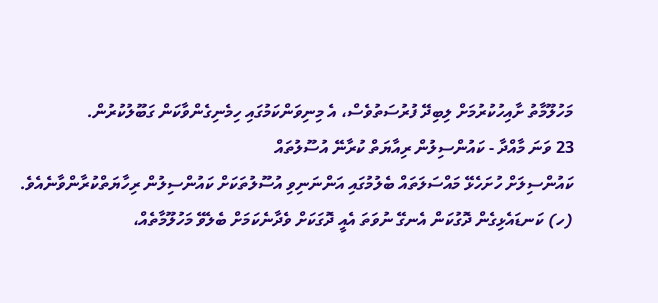މަހުލޫމާތު ށާއިހުކުރުމަށް ލިބިދޭ ފުރުސަތުވެސް، އެ މިނިވަންކަމުގައި ހިމެނިގެންވާކަން ގަބޫލުކުރުން.
23 ވަނަ މާއްދާ - ކައުންސިލުން ރިއާޔަތް ކުރާނޭ އުސޫލުތައް
ކައުންސިލަށް ހުށަހެޅޭ މައްސަލަތައް ބެލުމުގައި އަންނަނިވި އުސޫލުތަކަށް ކައުންސިލުން ރިހާޔަތްކުރާންވާނެއެވެ.
(ހ) ކަނޑައެޅިގެން ދޮގުކަން އެނގޭ ނުވަތަ އެއީ ދޮގަކަށް ވެދާނެކަމަށް ބެލެވޭ މަހުލޫމާތެއް،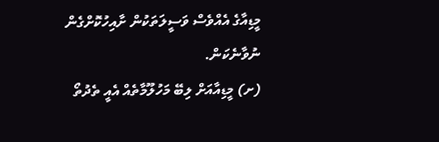މީޑިއާގެ އެއްވެސް ވަސީލަތަކުން ށާއިހުކޮށްގެން ނުވާނެކަން.
(ށ) މީޑިއާއަށް ލިބޭ މަހުލޫމާތެއް އެއީ ތެދުތޯ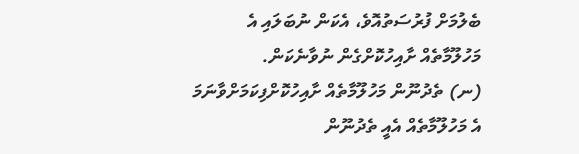ބެލުމަށް ފުރުސަތުއޮވެ، އެކަން ނުބަލައި އެ މަހުލޫމާތެއް ށާއިހުކޮށްގެން ނުވާނެކަން.
(ނ) ތެދުނޫން މަހުލޫމާތެއް ށާއިހުކޮށްފިކަމަށްވާނަމަ އެ މަހުލޫމާތެއް އެއީ ތެދުނޫން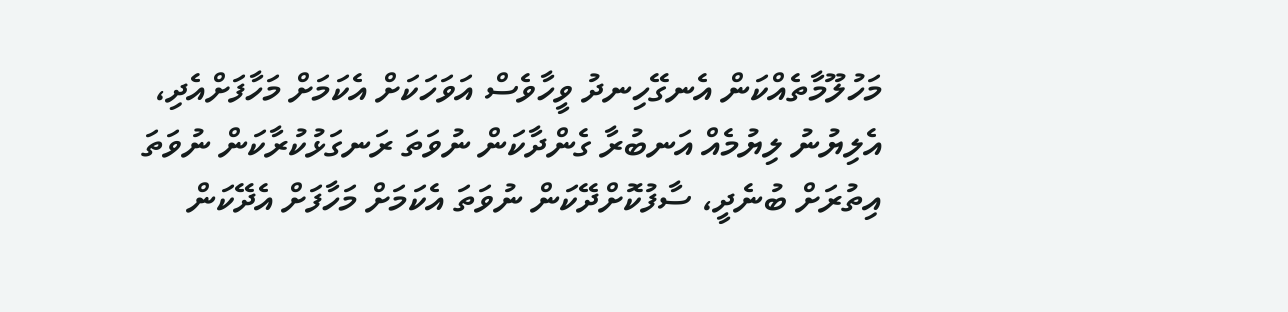މަހުލޫމާތެއްކަން އެނގޭހިނދު ވީހާވެސް އަވަހަކަށް އެކަމަށް މަހާފަށްއެދި، އެލިޔުނު ލިޔުމެއް އަނބުރާ ގެންދާކަން ނުވަތަ ރަނގަޅުކުރާކަން ނުވަތަ އިތުރަށް ބުނެދީ، ސާފުކޮށްދޭކަން ނުވަތަ އެކަމަށް މަހާފަށް އެދޭކަން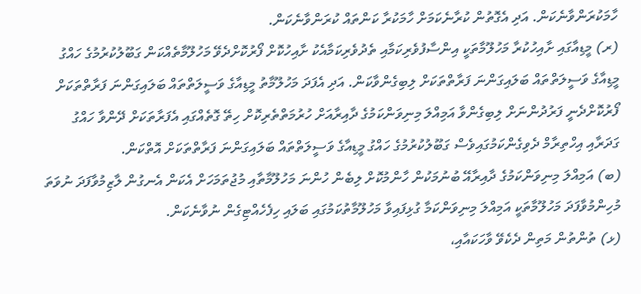ހާމަކުރަންވާނެކަން. އަދި އެގޮތުން ކުރާނެކަމަށް ހާމަކުރާ ކަންތައް ކުރަންވާނެކަން.
(ރ) މީޑިއާގައި ށާއިހުކުރާ މަހުލޫމާތަކީ އިންސާފުވެރިކަމާއި ތެދުވެރިކަމާއެކު ށާއިހުކޮށް ފޯރުކޮށްދެވޭ މަހުލޫމާތެއްކަން ގަބޫލުކުރުމުގެ ހައްގު މީޑިއާގެ ވަސީލަތްތައް ބަލައިގަންނަ ފަރާތްތަކަށް ލިބިގެންވާކަން. އަދި އެފަދަ މަހުލޫމާތު މީޑިއާގެ ވަސީލަތްތައް ބަލައިގަންނަ ފަރާތްތަކަށް ފޯރުކޮށްދެނީ ފަރުދުންނަށް ލިބިގެންވާ އަމިއްލަ މިނިވަންކަމުގެ ދާއިރާއަށް ހުރުމަތްތެރިކޮށް ހިތޭ ގޮތެއްގައި އެފަރާތަކަށް ދޭންވާ ހައްގު ގަދަރާއި އިހްތިރާމް ދެވިގެންކަމުގައިވެސް ގަބޫލުކުރުމުގެ ހައްގު މީޑިއާގެ ވަސީލަތްތައް ބަލައިގަންނަ ފަރާތްތަކަށް އޮތްކަން.
(ބ) އަމިއްލަ މިނިވަންކަމުގެ ދާއިރާއޭ ބުނުމަކުން ހާންމުކޮށް ލިބެން ހުންނަ މަހުލޫމާތާއި މުޖުތަމަހަށް އެކަން އެނގުން ލާޒިމުވާފަދަ ނުވަތަ މުހިންމުވާފަދަ މަހުލޫމާތަކީ އަމިއްލަ މިނިވަންކަމާ ގުޅިފައިވާ މަހުލޫމާތުކަމުގައި ބަލައި ހިފެހެއްޓިގެން ނުވާނެކަން.
(ޅ) ތުންތުން މަތިން ދެކެވޭ ވާހަކައާއި،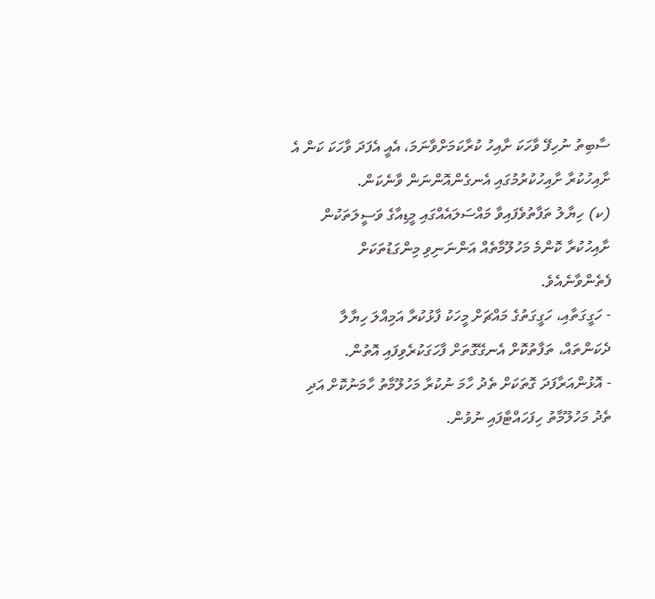ސާބިތު ނުހިފޭ ވާހަކަ ށާއިހު ކުރާކަމަށްވާނަމަ، އެއީ އެފަދަ ވާހަކަ ކަން އެ ށާއިހުކުރާ ށާއިހުކުރުމުގައި އެނގެންއޮންނަން ވާނެކަން.
(ކ) ހިޔާލު ތަފާތުވެފައިވާ މައްސަލައެއްގައި މީޑިއާގެ ވަސީލަތަކުން ށާއިހުކުރާ ކޮންމެ މަހުލޫމާތެއް އަންނަނިވި މިންގަޑުތަކަށް ފެތެންވާނެއެވެ.
- ހަގީގަތާއި، ހަގީގަތުގެ މައްޗަށް މީހަކު ފާޅުކުރާ އަމިއްލަ ހިޔާލާ ދެކަންތައް، ތަފާތުކޮށް އެނގޭގޮތަށް ފާހަގަކުރެވިފައި އޮތުން.
- އޮޅުންއަރާފަދަ ގޮތަކަށް ތެދު ހާމަ ނުކުރާ މަހުލޫމާތު ހާމަނުކޮށް އަދި ތެދު މަހުލޫމާތު ހިފަހައްޓާފައި ނުވުން.